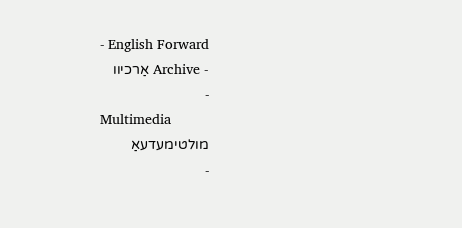- English Forward
- Archive אַרכיוו
-
Multimedia
מולטימעדעאַ
-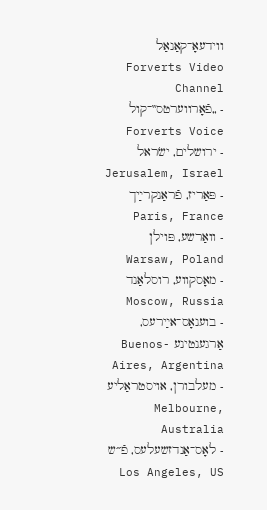ווידעאָ־קאַנאַל Forverts Video Channel
- „פֿאָרווערטס‟־קול Forverts Voice
- ירושלים, ישׂראל Jerusalem, Israel
- פּאַריז, פֿראַנקרײַך Paris, France
- וואַרשע, פּוילן Warsaw, Poland
- מאָסקווע, רוסלאַנד Moscow, Russia
- בוענאָס־אײַרעס, אַרגענטינע Buenos-Aires, Argentina
- מעלבורן, אויסטראַליע Melbourne, Australia
- לאָס־אַנדזשעלעס, פֿ״ש Los Angeles, US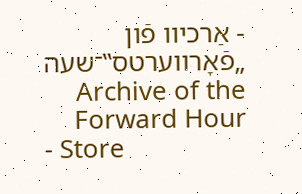- אַרכיוו פֿון „פֿאָרווערטס‟־שעה Archive of the Forward Hour
- Store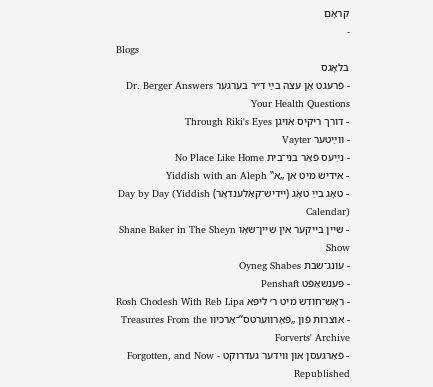קראָם
-
Blogs
בלאָגס
- פֿרעגט אַן עצה בײַ ד״ר בערגער Dr. Berger Answers Your Health Questions
- דורך ריקיס אויגן Through Riki's Eyes
- ווײַטער Vayter
- נײַעס פֿאַר בני־בית No Place Like Home
- אידיש מיט אן „א‟ Yiddish with an Aleph
- טאָג בײַ טאָג (ייִדיש־קאַלענדאַר) Day by Day (Yiddish Calendar)
- שיין בייקער אין שיין־שאָו Shane Baker in The Sheyn Show
- עונג־שבת Oyneg Shabes
- פּענשאַפֿט Penshaft
- ראָש־חודש מיט ר׳ ליפּא Rosh Chodesh With Reb Lipa
- אוצרות פֿון „פֿאָרווערטס”־אַרכיוו Treasures From the Forverts' Archive
- פֿאַרגעסן און ווידער געדרוקט Forgotten, and Now - Republished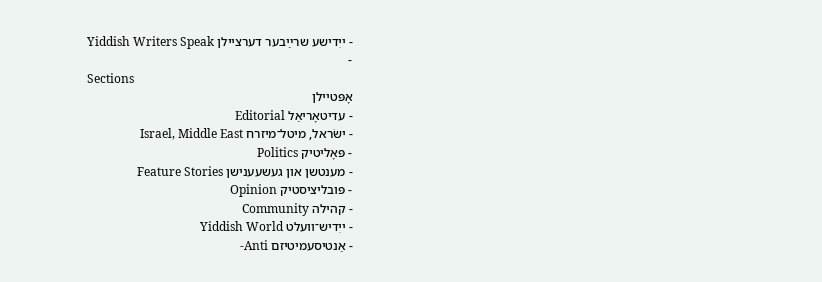- ייִדישע שרײַבער דערציילן Yiddish Writers Speak
-
Sections
אָפּטיילן
- עדיטאָריאַל Editorial
- ישׂראל, מיטל־מיזרח Israel, Middle East
- פּאָליטיק Politics
- מענטשן און געשעענישן Feature Stories
- פּובליציסטיק Opinion
- קהילה Community
- ייִדיש־וועלט Yiddish World
- אַנטיסעמיטיזם Anti-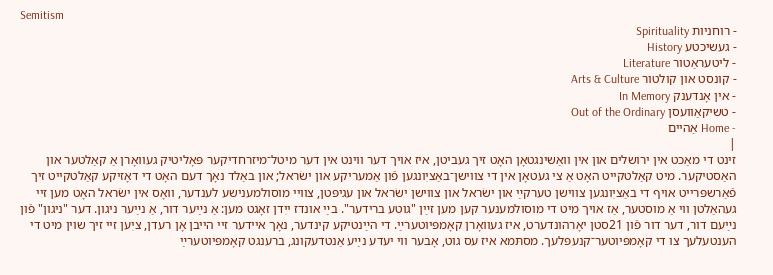Semitism
- רוחניות Spirituality
- געשיכטע History
- ליטעראַטור Literature
- קונסט און קולטור Arts & Culture
- אין אָנדענק In Memory
- טשיקאַוועסן Out of the Ordinary
- Home אַהיים
|
זינט די מאַכט אין ירושלים און אין וואַשינגטאָן האָט זיך געביטן, איז אויך דער ווינט אין דער מיטל־מיזרחדיקער פּאָליטיק געוואָרן אַ קאַלטער און האַסטיקער. מיט קאַלטקייט האָט אַ צי געטאָן אין די צווישן־באַציִונגען פֿון אַמעריקע און ישׂראל; און באַלד נאָך דעם האָט די דאָזיקע קאַלטקייט זיך פֿאַרשפּרייט אויף די באַציִונגען צווישן טערקײַ און ישׂראל און צווישן ישׂראל און עגיפּטן, צוויי מוסולמענישע לענדער, וואָס אין ישׂראל האָט מען זיי געהאַלטן ווי אַ מוסטער, אַז אויך מיט די מוסולמענער קען מען זײַן "גוטע ברידער". בײַ אונדז ייִדן זאָגט מען: אַ נײַער דור, אַ נײַער ניגון. דער "ניגון" פֿון נײַעם דור, דער דור פֿון 21סטן יאָרהונדערט, איז געוואָרן קאָמפּיוטערײַ. די הײַנטיקע קינדער, נאָך איידער זיי הייבן אָן רעדן, ציִען זיי זיך שוין מיט די הענטעלעך צו די קאָמפּיוטער־קנעפּלעך. מסתּמא איז עס גוט, אָבער ווי יעדע נײַע אַנטדעקונג, ברענגט קאָמפּיוטערײַ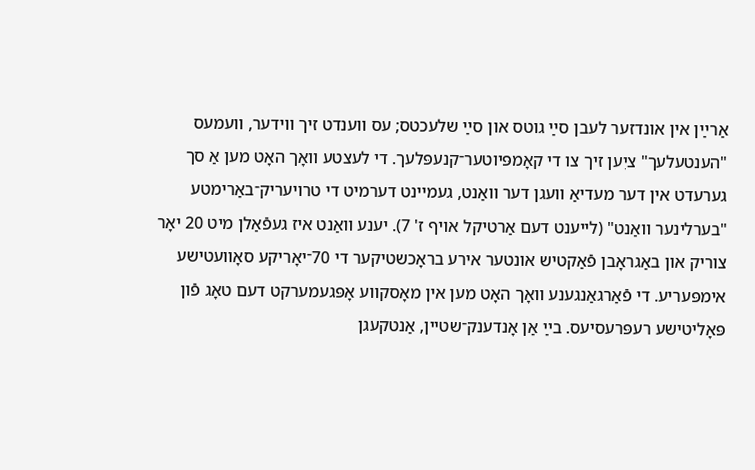אַרײַן אין אונדזער לעבן סײַ גוטס און סײַ שלעכטס; עס ווענדט זיך ווידער, וועמעס "הענטעלעך" ציִען זיך צו די קאָמפּיוטער־קנעפּלעך. די לעצטע וואָך האָט מען אַ סך גערעדט אין דער מעדיאַ וועגן דער וואַנט, געמיינט דערמיט די טרויעריק־באַרימטע "בערלינער וואַנט" (לייענט דעם אַרטיקל אויף ז' 7). יענע וואַנט איז געפֿאַלן מיט 20 יאָר צוריק און באַגראָבן פֿאַקטיש אונטער אירע בראָכשטיקער די 70־יאָריקע סאָוועטישע אימפּעריע. די פֿאַרגאַנגענע וואָך האָט מען אין מאָסקווע אָפּגעמערקט דעם טאָג פֿון פּאָליטישע רעפּרעסיעס. בײַ אַן אָנדענק־שטיין, אַנטקעגן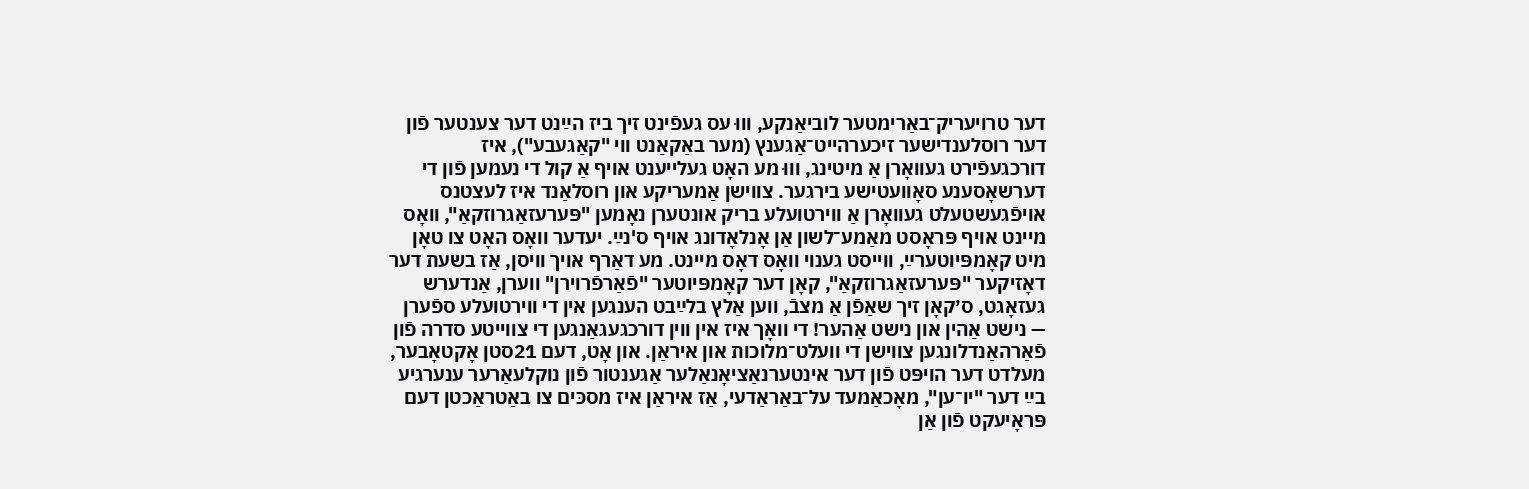דער טרויעריק־באַרימטער לוביאַנקע, וווּ עס געפֿינט זיך ביז הײַנט דער צענטער פֿון דער רוסלענדישער זיכערהייט־אַגענץ (מער באַקאַנט ווי "קאַגעבע"), איז דורכגעפֿירט געוואָרן אַ מיטינג, וווּ מע האָט געלייענט אויף אַ קול די נעמען פֿון די דערשאָסענע סאָוועטישע בירגער. צווישן אַמעריקע און רוסלאַנד איז לעצטנס אויפֿגעשטעלט געוואָרן אַ ווירטועלע בריק אונטערן נאָמען "פּערעזאַגרוזקאַ", וואָס מיינט אויף פּראָסט מאַמע־לשון אַן אָנלאָדונג אויף ס'נײַ. יעדער וואָס האָט צו טאָן מיט קאָמפּיוטערײַ, ווייסט גענוי וואָס דאָס מיינט. מע דאַרף אויך וויסן, אַז בשעת דער דאָזיקער "פּערעזאַגרוזקאַ", קאָן דער קאָמפּיוטער "פֿאַרפֿרוירן" ווערן, אַנדערש געזאָגט, ס׳קאָן זיך שאַפֿן אַ מצבֿ, ווען אַלץ בלײַבט הענגען אין די ווירטועלע ספֿערן — נישט אַהין און נישט אַהער! די וואָך איז אין ווין דורכגעגאַנגען די צווייטע סדרה פֿון פֿאַרהאַנדלונגען צווישן די וועלט־מלוכות און איראַן. און אָט, דעם 21סטן אָקטאָבער, מעלדט דער הויפּט פֿון דער אינטערנאַציאָנאַלער אַגענטור פֿון נוקלעאַרער ענערגיע בײַ דער "יו־ען", מאָכאַמעד על־באַראַדעי, אַז איראַן איז מסכּים צו באַטראַכטן דעם פּראָיעקט פֿון אַן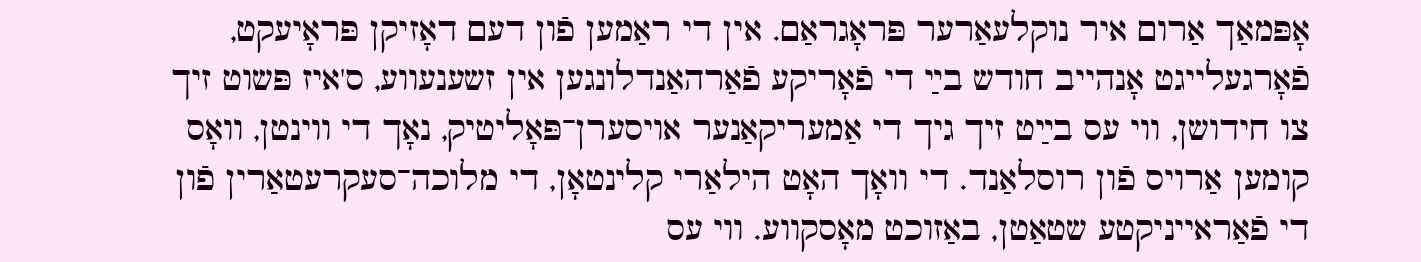אָפּמאַך אַרום איר נוקלעאַרער פּראָגראַם. אין די ראַמען פֿון דעם דאָזיקן פּראָיעקט, פֿאָרגעלייגט אָנהייב חודש בײַ די פֿאָריקע פֿאַרהאַנדלונגען אין זשענעווע, ס'איז פּשוט זיך צו חידושן, ווי עס בײַט זיך גיך די אַמעריקאַנער אויסערן־פּאָליטיק, נאָך די ווינטן, וואָס קומען אַרויס פֿון רוסלאַנד. די וואָך האָט הילאַרי קלינטאָן, די מלוכה־סעקרעטאַרין פֿון די פֿאַראייניקטע שטאַטן, באַזוכט מאָסקווע. ווי עס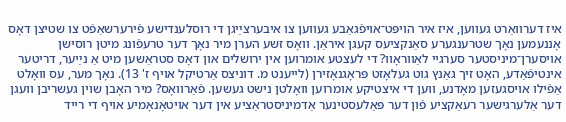איז דערוואַרט געווען, איז איר הויפּט־אויפֿגאַבע געווען צו איבערצײַגן די רוסלענדישע פֿירערשאַפֿט צו שטיצן דאָס אָננעמען נאָך שטרענגערע סאַנקציעס קעגן איראַן. וואָס זשע הערן מיר נאָך דער טרעפֿונג מיטן רוסישן אויסערן־מיניסטער סערגיי לאַווראָוו? די לעצטע אומרוען אין ירושלים און דאָס סטראַשען מיט אַ נײַער, דריטער אינטיפֿאַדע, האָט זיך גאַנץ גוט געלאָזט פּראָגנאָזירן (לייענט מ. דוניצס אַרטיקל אויף ז' 13). נאָך מער, עס וואָלט אַפֿילו אויסגעזען מאָדנע, ווען די איצטיקע אומרוען וואָלטן נישט געשען. פֿאַרוואָס? מיר האָבן שוין געשריבן וועגן דער אַלערגישער רעאַקציע פֿון דער פּאַלעסטינער אַדמיניסטראַציע אין דער אויטאָנאָמיע אויף די רייד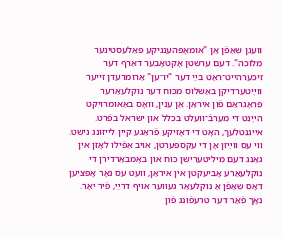וועגן שאַפֿן אַן "אומאָפּהענגיקע פּאַלעסטינער מלוכה". דעם ערשטן אָקטאָבער דאַרף דער זיכערהייט־ראַט בײַ דער "יו־ען" אַרומרעדן זייער ווײַטערדיקן באַשלוס מכּוח דער נוקלעאַרער פּראָגראַם פֿון איראַן. אַן ענין, וואָס באַאומרויִקט הײַנט די מערבֿ־וועלט בכלל און ישׂראל בפֿרט. אייגנטלעך, האָט די דאָזיקע פֿראַגע קיין לייזונג נישט. ווי עס ווײַזן אָן די עקספּערטן, אויב אַפֿילו לאָזן אין גאַנג דעם מיליטערישן כּוח און באָמבאַרדירן די נוקלעאַרע אָביעקטן אין איראַן, וועט עס נאָר אָפּציִען דאָס שאַפֿן אַ נוקלעאַר געווער אויף דרײַ, פֿיר יאָר. נאָך פֿאַר דער טרעפֿונג פֿון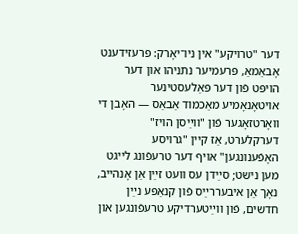דער "טרויקע" אין ניו־יאָרק: פּרעזידענט אָבאַמאַ, פּרעמיער נתניהו און דער הויפּט פֿון דער פּאַלעסטינער אויטאָנאָמיע מאַכמוד אַבאַס — האָבן די וואָרטזאָגער פֿון "ווײַסן הויז" דערקלערט, אַז קיין "גרויסע האָפֿענונגען" אויף דער טרעפֿונג לייגט מען נישט; סײַדן עס וועט זײַן אַן אָנהייב, נאָך אַן איבעררײַס פֿון קנאַפּע נײַן חדשים, פֿון ווײַטערדיקע טרעפֿונגען און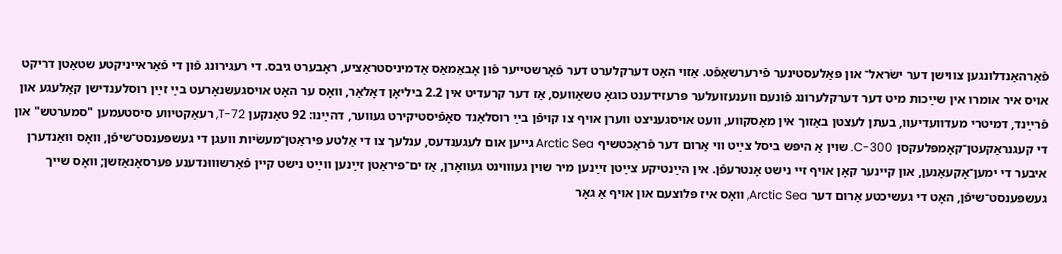פֿאַרהאַנדלונגען צווישן דער ישׂראל־ און פּאַלעסטינער פֿירערשאַפֿט. אַזוי האָט דערקלערט דער פֿאָרשטייער פֿון אָבאַמאַס אַדמיניסטראַציע, ראָבערט גיבס. די רעגירונג פֿון די פֿאַראייניקטע שטאַטן דריקט אויס איר אומרו אין שײַכות מיט דער דערקלערונג פֿונעם ווענעזועלער פּרעזידענט כוגאָ טשאַוועס, אַז דער קרעדיט אין 2.2 ביליאָן דאָלאַר, וואָס ער האָט אויסגעשנאָרעט בײַ זײַן רוסלענדישן קאָלעגע און פֿרײַנד, דמיטרי מעדוועדיעוו, בעתן לעצטן באַזוך אין מאָסקווע, וועט אויסגעניצט ווערן אויף צו קויפֿן בײַ רוסלאַנד סאָפֿיסטיקירט געווער, דהײַנו: 92 טאַנקען T-72, רעאַקטיווע סיסטעמען "סמערטש" און די קעגנראַקעטן־קאָמפּלעקסן C-300. שוין אַ היפּש ביסל צײַט ווי אַרום דער פֿראַכטשיף Arctic Sea גייען אום לעגענדעס, ענלעך צו די אַלטע פּיראַטן־מעשׂיות וועגן די געשפּענסט־שיפֿן, וואָס וואַנדערן איבער די ימען־אָקעאַנען, און קיינער קאָן אויף זיי נישט אָנטרעפֿן. אין הײַנטיקע צײַטן זײַנען מיר שוין געוווינט געוואָרן, אַז ים־פּיראַטן זײַנען ווײַט נישט קיין פֿאַרשוווּנדענע פּערסאָנאַזשן; וואָס שייך געשפּענסט־שיפֿן, האָט די געשיכטע אַרום דער Arctic Sea, וואָס איז פּלוצעם און אויף אַ גאָר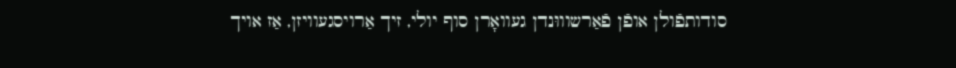סודותפֿולן אופֿן פֿאַרשוווּנדן געוואָרן סוף יולי, זיך אַרויסגעוויזן, אַז אויך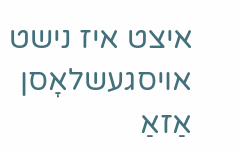איצט איז נישט אויסגעשלאָסן אַזאַ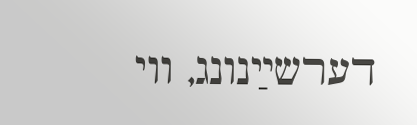דערשײַנונג, ווי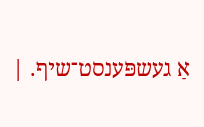אַ געשפּענסט־שיף. |